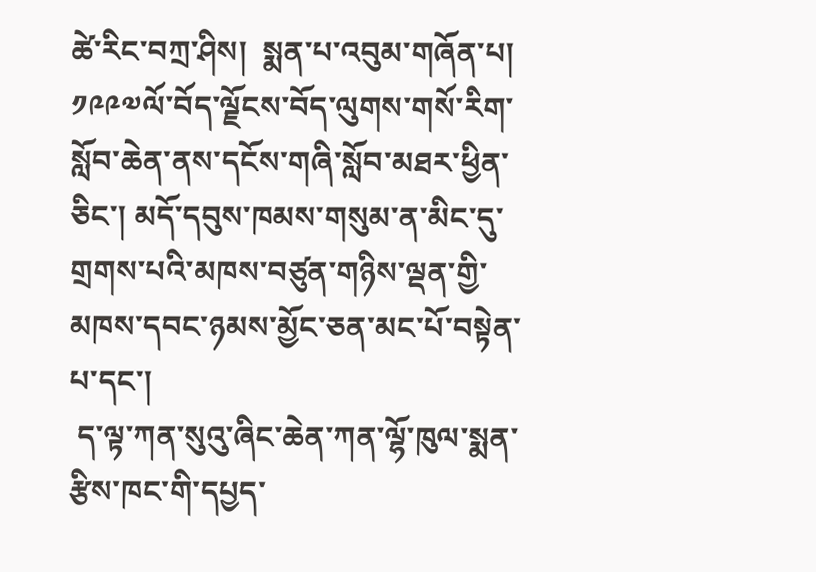ཚེ་རིང་བཀྲ་ཤིས།  སྨན་པ་འབུམ་གཞོན་པ།
༡༩༩༧ལོ་བོད་ལྗོངས་བོད་ལུགས་གསོ་རིག་སློབ་ཆེན་ནས་དངོས་གཞི་སློབ་མཐར་ཕྱིན་ཅིང་། མདོ་དབུས་ཁམས་གསུམ་ན་མིང་དུ་གྲགས་པའི་མཁས་བཙུན་གཉིས་ལྡན་གྱི་མཁས་དབང་ཉམས་མྱོང་ཅན་མང་པོ་བསྟེན་པ་དང་།
 ད་ལྟ་ཀན་སུའུ་ཞིང་ཆེན་ཀན་ལྷོ་ཁུལ་སྨན་རྩིས་ཁང་གི་དཔྱད་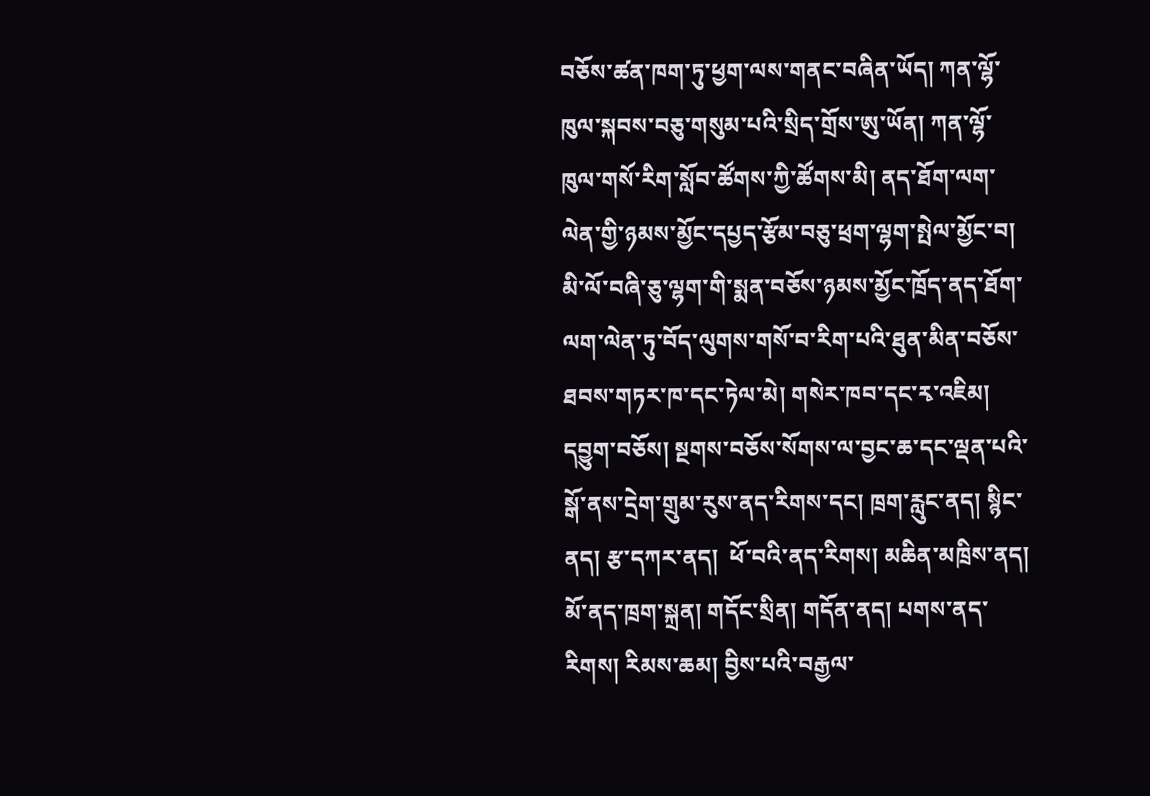བཅོས་ཚན་ཁག་ཏུ་ཕྱག་ལས་གནང་བཞིན་ཡོད། ཀན་ལྷོ་ཁུལ་སྐབས་བཅུ་གསུམ་པའི་སྲིད་གྲོས་ཨུ་ཡོན། ཀན་ལྷོ་ཁུལ་གསོ་རིག་སློབ་ཚོགས་ཀྱི་ཚོགས་མི། ནད་ཐོག་ལག་ལེན་གྱི་ཉམས་མྱོང་དཔྱད་རྩོམ་བཅུ་ཕྲག་ལྷག་སྤེལ་མྱོང་བ། མི་ལོ་བཞི་ཅུ་ལྷག་གི་སྨན་བཅོས་ཉམས་མྱོང་ཁྲོད་ནད་ཐོག་ལག་ལེན་ཏུ་བོད་ལུགས་གསོ་བ་རིག་པའི་ཐུན་མིན་བཅོས་ཐབས་གཏར་ཁ་དང་ཏེལ་མེ། གསེར་ཁབ་དང་རྭ་འཇིམ། དབྱུག་བཅོས། སྔགས་བཅོས་སོགས་ལ་བྱང་ཆ་དང་ལྡན་པའི་སྒོ་ནས་དྲེག་གྲུམ་རུས་ནད་རིགས་དང། ཁྲག་རླུང་ནད། སྙིང་ནད། རྩ་དཀར་ནད།  ཕོ་བའི་ནད་རིགས། མཆིན་མཁྲིས་ནད། མོ་ནད་ཁྲག་སྐྲན། གདོང་སྲིན། གདོན་ནད། པགས་ནད་རིགས། རིམས་ཆམ། བྱིས་པའི་བརྒྱལ་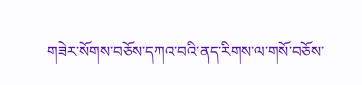གཟེར་སོགས་བཅོས་དཀའ་བའི་ནད་རིགས་ལ་གསོ་བཅོས་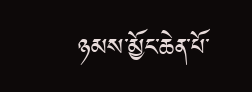ཉམས་མྱོང་ཆེན་པོ་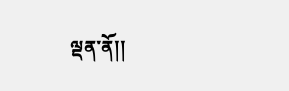ལྡན་ནོ།།